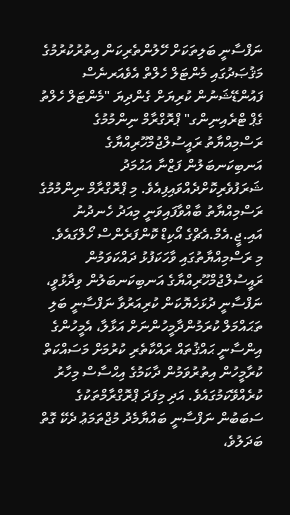ނަފްސާނީ ބަލިތަކަށް ހޭލުންތެރިކަން އިތުރުކުރުމުގެ މަޤުޞަދުގައި މެންޓަލް ހެލްތް އެވެއަރނެސް ފައުންޑޭޝަނުން ކުރިޔަށް ގެންދިޔަ "މެންޓަލް ހެލްތު ގެޕް ޓްރެއިނިންގ" ޕްރޮގްރާމް ނިންމުމުގެ ރަސްމިއްޔާތު ރައީސުލްޖުމްހޫރިއްޔާގެ އަނބިކަނބަލުން ފަޒްނާ އަޙުމަދު ޝަރަފުވެރިކޮށްދެއްވައިފިއެވެ. މި ޕްރޮގްރާމް ނިންމުމުގެ ރަސްމިއްޔާތު ބާއްވާފައިވަނީ މިއަދު ހެނދުނު އައި.ޖީ.އެމް.އެޗްގެ އޯކިޑް ކޮންފަރެންސް ހޯލްގައެވެ.
މި ރަސްމިއްޔާތުގައި ވާހަކަފުޅު ދައްކަވަމުން ރައީސުލްޖުމްހޫރިއްޔާގެ އަނބިކަނބަލުން ވިދާޅުވީ، ނަފްސާނީ ދުޅަހެޔޮކަން ކުރިއަރުވާ ނަފްސާނީ ބަލި ތަޙައްމަލް ކުރަމުންދާމީހުންނަށް އަޅާލާ، އެމީހުންގެ އިންސާނީ ޙައްޤުތައް ރައްކާތެރި ކުރުމަށް މަސައްކަތް ކުރާމީހުން އިތުރުވަމުން ދާކަމުގެ އިޙްސާސް މިހާރު ކުރެއްވޭކަމުގައެވެ. އަދި މިފަދަ ޕްރޮގްރާމްތަކުގެ ސަބަބުން ނަފްސާނީ ބައްޔާމެދު މުޖްތަމަޢު ދެކޭ ގޮތް ބަދަލުވެ،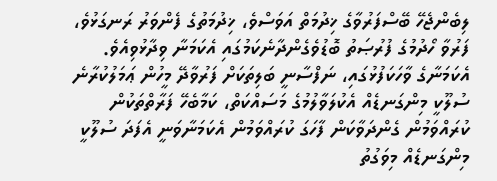ލިބެންޖެހޭ ބޭސްފަރުވާގެ ޚިދުމަތް އަވަސްވެ، ޚިދުމަތުގެ ފެންވަރު ރަނގަޅުވެ، ފަރުވާ ހޯދުމުގެ ފުރުޞަތު ބޮޑުވެގެންދާނެކަމުގައި އެކަމަނާ ވިދާޅުވިއެވެ.
އެކަމަނާގެ ވާހަކަފުޅުގައި، ނަފްސާނީ ބަލިތަކަށް ފަރުވާދޭ މީހުން ޢަމަލުކުރާނެ ސުލޫކީ މިންގަނޑެއް އެކުލަވާލުމުގެ މަސައްކަތް، ކަމާބެހޭ ފަރާތްތަކުން ކުރައްވަމުން ގެންދަވާކަން ފާހަގަ ކުރައްވަމުން އެކަމަނާވަނީ އެފަދަ ސުލޫކީ މިންގަނޑެއް މިވަގުތު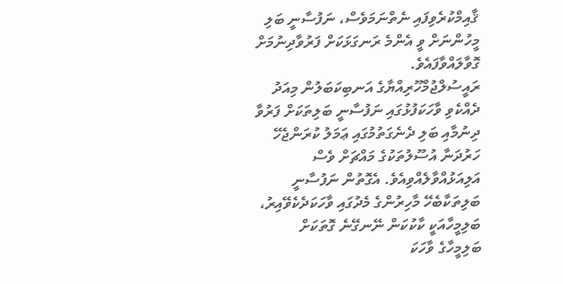ޤާއިމްކުރެވިފައި ނެތްނަމަވެސް، ނަފުސާނީ ބަލި މީހުންނަށް ވީ އެންމެ ރަނގަޅަކަށް ފަރުވާދިނުމަށް ގޮވާލައްވާފައެވެ.
ރައީސުލްޖުމްހޫރިއްޔާގެ އަނބިކަބަލުން މިއަދު ދެއްކެވި ވާހަކަފުޅުގައި ނަފުސާނީ ބަލިތަކަށް ފަރުވާ ދިނުމާއި ބަލި ދެނެގަތުމުގައި ޢަމަލު ކުރަންޖެހޭ ހަރުދަނާ އުސޫލުތަކުގެ މައްޗަށް ވެސް އަލިއަޅުއްވާލެއްވިއެވެ. އެގޮތުން ނަފުސާނީ ބަލިތަކާބެހޭ މާހިރުންގެ މެދުގައި ވާހަކަދެކެވޭއިރު، ބަލިމީހާއަކީ ކާކުކަން ނޭނގޭނެ ގޮތަކަށް ބަލިމީހާގެ ވާހަކަ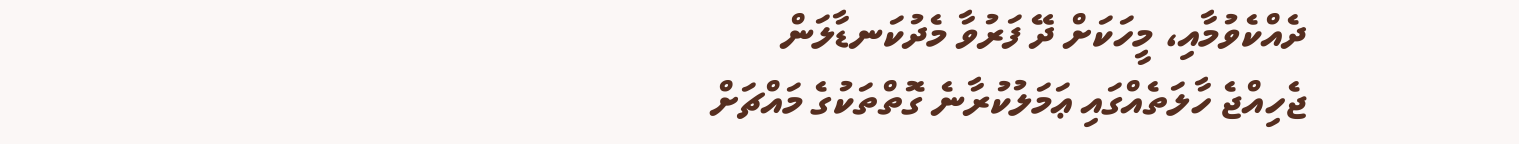ދެއްކެވުމާއި، މީހަކަށް ދޭ ފަރުވާ މެދުކަނޑާލަން ޖެހިއްޖެ ހާލަތެއްގައި ޢަމަލުކުރާނެ ގޮތްތަކުގެ މައްޗަށް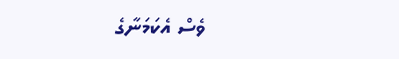ވެސް އެކަމަނާގެ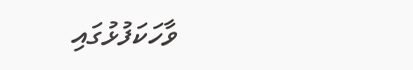ވާހަކަފުޅުގައި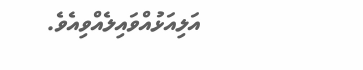އަލިއަޅުއްވައިލެއްވިއެވެ.